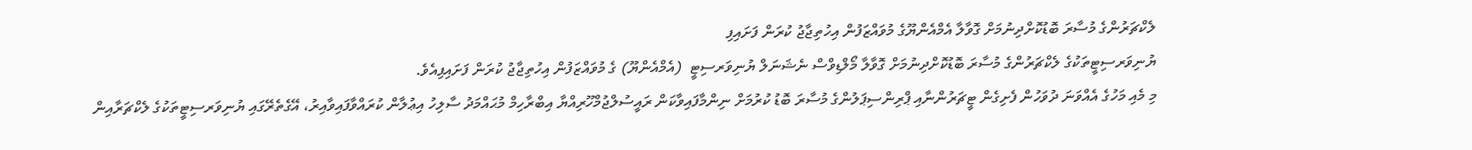ލެކްޗަރުންގެ މުސާރަ ބޮޑުކޮށްދިނުމަށް ގޮވާލާ އެމްއެންޔޫގެ މުވައްޒަފުން އިހުތިޖާޖު ކުރަން ފަށައިފި
ޔުނިވަރސިޓީތަކުގެ ލެކްޗަރުންގެ މުސާރަ ބޮޑުކޮށްދިނުމަށް ގޮވާލާ މޯލްޑިވްސް ނެޝަނަލް ޔުނިވަރސިޓީ  (އެމްއެންޔޫ) ގެ މުވައްޒަފުން އިހުތިޖާޖު ކުރަން ފަށައިފިއެވެ.
މި މެއި މަހުގެ އެއްވަނަ ދުވަހުން ފެށިގެން ޓީޗަރުންނާއި ޕްރިންސިޕަލުންގެ މުސާރަ ބޮޑު ކުރުމަށް ނިންމާފައިވާކަން ރައީސުލްޖުމްހޫރިއްޔާ އިބްރާހިމް މުޙައްމަދު ސާލިހު އިޢުލާން ކުރައްވާފައިވާއިރު، އޭގެތެރޭގައި ޔުނިވަރސިޓީތަކުގެ ލެކްޗަރާއިން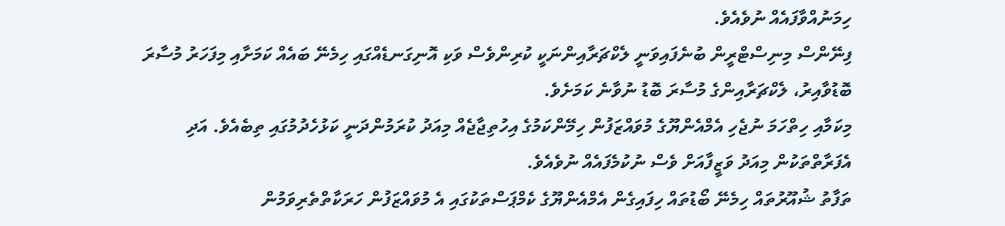ހިމަނުއްވާފައެއް ނުވެއެވެ.
ފިނޭންސް މިނިސްޓްރީން ބުނެފައިވަނީ ލެކްޗަރާއިންނަކީ ކުރިންވެސް ވަކި އޮނިގަނޑެއްގައި ހިމެނޭ ބައެއް ކަމަށާއި މިފަހަރު މުސާރަ ބޮޑުވާއިރު، ލެކްޗަރާއިންގެ މުސާރަ ބޮޑު ނުވާނެ ކަމަށެވެ.
މިކަމާއި ހިތްހަމަ ނުޖެހި އެމްއެންޔޫގެ މުވައްޒަފުން ހިމޭންކަމުގެ އިހުތިޖާޖެއް މިއަދު ކުރަމުންދަނީ ކަޅުހެދުމުގައި ތިބެއެވެ. އަދި އެފަރާތްތަކުން މިއަދު ވަޒީފާއަށް ވެސް ނުކުމެފައެއް ނުވެއެވެ.
ތަފާތު ޝުއޫރުތައް ހިމެނޭ ބޯޑުތައް ހިފައިގެން އެމްއެންޔޫގެ ކެމްޕަސްތަކުގައި އެ މުވައްޒަފުން ހަރަކާތްތެރިވަމުން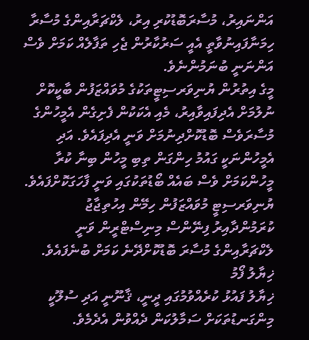އަންނައިރު، މުސާރަބޮޑުކުރި އިރު، ލެކްޗަރާއިންގެ މުސާރާ ހިމަނާފައިނުވާތީ އެއީ ސަރުކާރުން ޖެހި ތަފާލެއް ކަމަށް ވެސް އަންނަނީ ބުނަމުންނެވެ.
މީގެ އިތުރުން ޔުނިވަރސިޓީތަކުގެ މުވައްޒަފުން ބާކީކޮށް ނުލުމަށް އެދިފައިވާއިރު، މެއި އެކަކުން ފެށިގެން އެމީހުންގެ މުސާރަވެސް ބޮޑުކޮށްދިނުމަށް ވަނީ އެދިފައެވެ. އަދި އެމީހުންނަކީ ގައުމު ހިންގަން ތިބި މީހުން ބިނާ ކުރާ މީހުންކަމަށް ވެސް ބައެއް ބޯޑުތަކުގައި ވަނީ ފާހަގަކޮށްފައެވެ.
ޔުނިވަރސިޓީ މުވައްޒަފުން ހިމޭން އިހުތިޖާޖު ކުރަމުންދާއިރު ފިނޭންސް މިނިސްޓްރީން ވަނީ ލެކްޗަރާއިންގެ މުސާރަ ބޮޑުކޮށްދޭނެ ކަމަށް ބުނެފައެވެ.
ޚިޔާލު ފޯމު
ޚިޔާލު ފައުޅު ކުރެއްވުމުގައި ދީނީ، ޤާނޫނީ އަދި ސުލޫކީ މިންގަނޑުތަކަށް ސަމާލުކަން ދެއްވުން އެދެމެވެ.